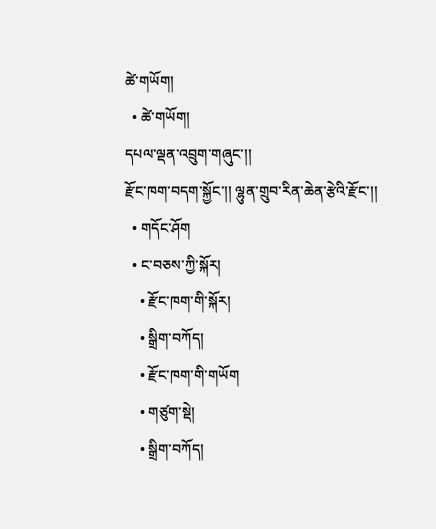ཚེ་གཡོག།
  • ཚེ་གཡོག།
དཔལ་ལྡན་འབྲུག་གཞུང་།།
རྫོང་ཁག་བདག་སྐྱོང་།། ལྷུན་གྲུབ་རིན་ཆེན་རྩེའི་རྫོང་།།
  • གདོང་ཤོག
  • ང་བཅས་ཀྱི་སྐོར།
    • རྫོང་ཁག་གི་སྐོར།
    • སྒྲིག་བཀོད།
    • རྫོང་ཁག་གི་གཡོག
    • གཙུག་སྡེ།
    • སྒྲིག་བཀོད།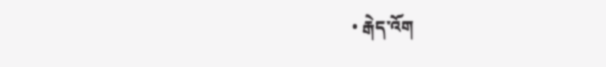• རྒེད་འོག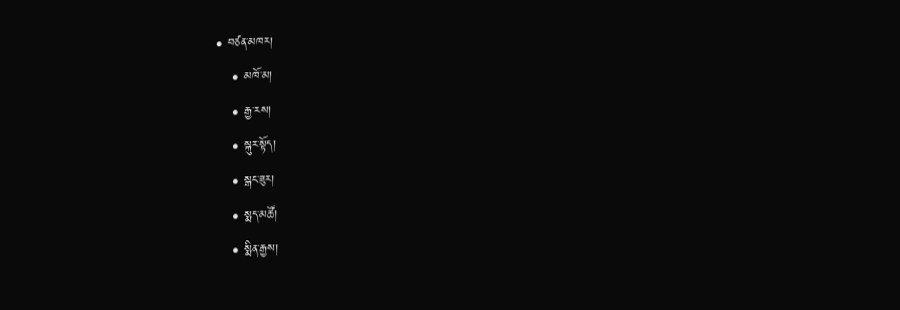• བཙན་མཁར།
    • མཁོ་མ།
    • རྒྱ་རས།
    • སྐུར་སྟོད།
    • སྒང་ཟུར།
    • སྨད་མཚོ།
    • སྨིན་རྒྱས།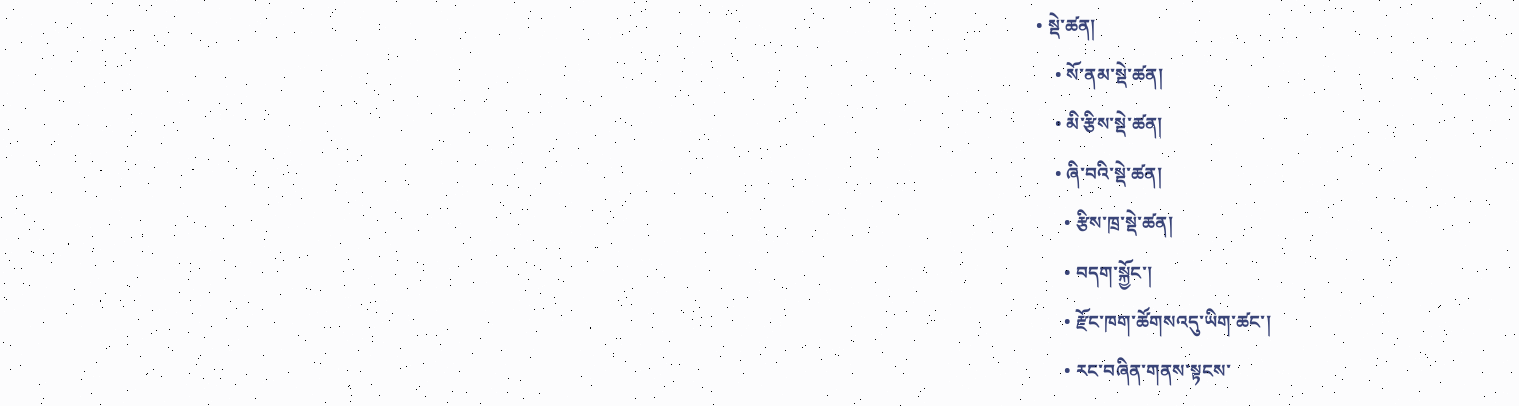• སྡེ་ཚན།
    • སོ་ནམ་སྡེ་ཚན།
    • མི་རྩིས་སྡེ་ཚན།
    • ཞི་བའི་སྡེ་ཚན།
      • རྩིས་ཁྲ་སྡེ་ཚན།
      • བདག་སྐྱོང་།
      • རྫོང་ཁག་ཚོགསའདུ་ཡིག་ཚང་།
      • རང་བཞིན་གནས་སྟངས་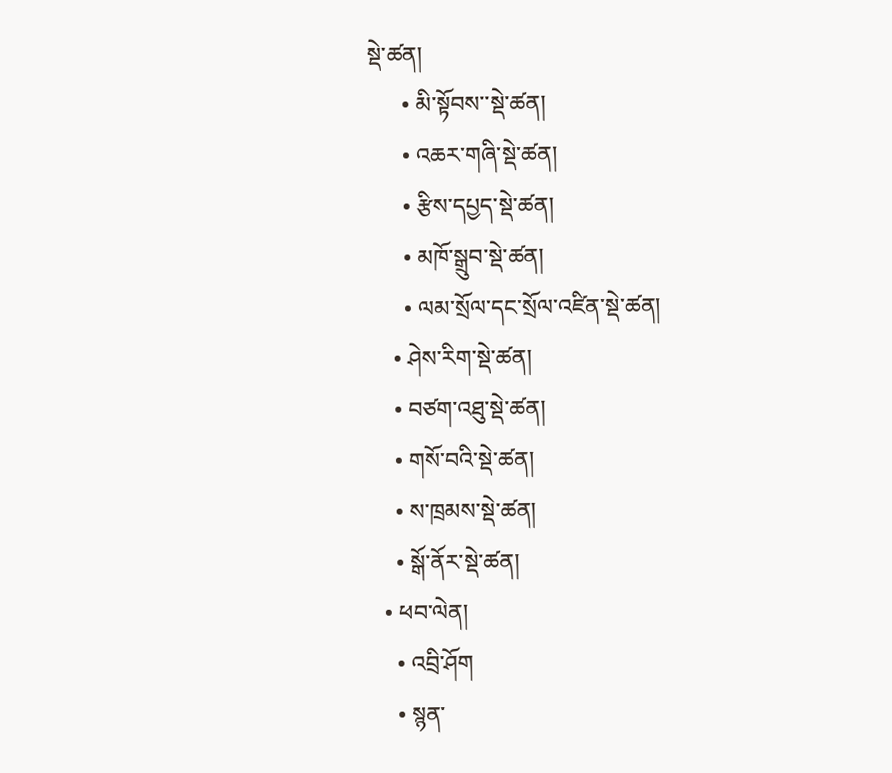སྡེ་ཚན།
      • མི་སྟོབས་་སྡེ་ཚན།
      • འཆར་གཞི་སྡེ་ཚན།
      • རྩིས་དཔྱད་སྡེ་ཚན།
      • མཁོ་སྒྲུབ་སྡེ་ཚན།
      • ལམ་སྲོལ་དང་སྲོལ་འཛིན་སྡེ་ཚན།
    • ཤེས་རིག་སྡེ་ཚན།
    • བཙག་འཐུ་སྡེ་ཚན།
    • གསོ་བའི་སྡེ་ཚན།
    • ས་ཁྲམས་སྡེ་ཚན།
    • སྒོ་ནོར་སྡེ་ཚན།
  • ཕབ་ལེན།
    • འབྲི་ཤོག
    • སྙན་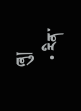ཞུ།
  • རིན་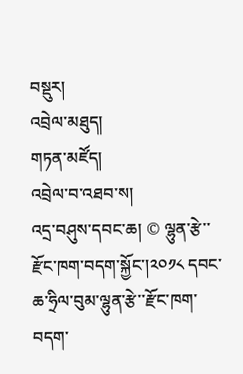བསྡུར།
འབྲེལ་མཐུད།
གཏན་མཛོད།
འབྲེལ་བ་འཐབ་ས།
འདྲ་བཤུས་དབང་ཆ། © ལྷུན་རྩེ་་རྫོང་ཁག་བདག་སྐྱོང་།༢༠༡༨ དབང་ཆ་ཧྲིལ་བུམ་ལྷུན་རྩེ་་རྫོང་ཁག་བདག་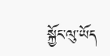སྐྱོང་ལུ་ཡོད